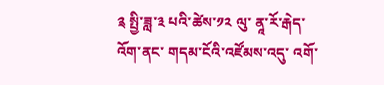༉ སྤྱི་ཟླ་༣ པའི་ཚེས་༡༢ ལུ་ ནཱ་རོ་རྒེད་འོག་ནང་ གདམ་ངོའི་འཛོམས་འདུ་ འགོ་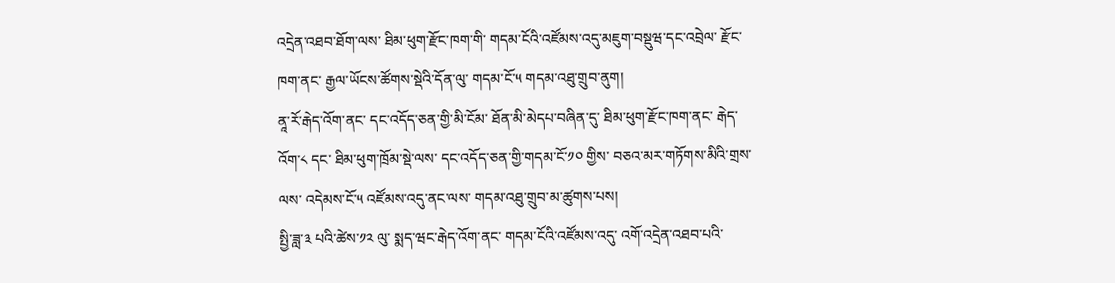འདྲེན་འཐབ་ཐོག་ལས་ ཐིམ་ཕུག་རྫོང་ཁག་གི་ གདམ་ངོའི་འཛོམས་འདུ་མཇུག་བསྡུཝ་དང་འབྲེལ་ རྫོང་ཁག་ནང་ རྒྱལ་ཡོངས་ཚོགས་སྡེའི་དོན་ལུ་ གདམ་ངོ་༥ གདམ་འཐུ་གྲུབ་ནུག།
ནཱ་རོ་རྒེད་འོག་ནང་ དང་འདོད་ཅན་གྱི་མི་ངོམ་ ཐོན་མི་མེདཔ་བཞིན་དུ་ ཐིམ་ཕུག་རྫོང་ཁག་ནང་ རྒེད་འོག་༨ དང་ ཐིམ་ཕུག་ཁྲོམ་སྡེ་ལས་ དང་འདོད་ཅན་གྱི་གདམ་ངོ་༡༠ གྱིས་ བཅའ་མར་གཏོགས་མིའི་གྲས་ལས་ འདེམས་ངོ་༥ འཛོམས་འདུ་ནང་ལས་ གདམ་འཐུ་གྲུབ་མ་ཚུགས་པས།
སྤྱི་ཟླ་༣ པའི་ཚེས་༡༢ ལུ་ སྨད་ཝང་རྒེད་འོག་ནང་ གདམ་ངོའི་འཛོམས་འདུ་ འགོ་འདྲེན་འཐབ་པའི་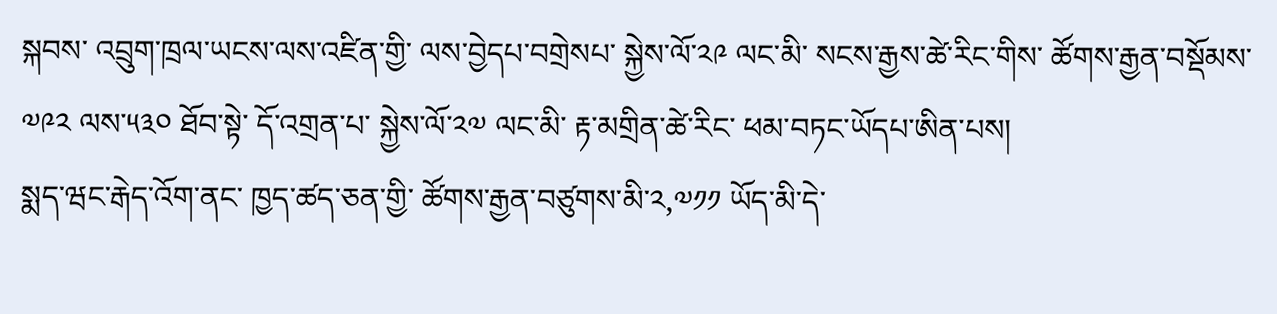སྐབས་ འབྲུག་ཁྲལ་ཡངས་ལས་འཛིན་གྱི་ ལས་བྱེདཔ་བགྲེསཔ་ སྐྱེས་ལོ་༢༩ ལང་མི་ སངས་རྒྱས་ཚེ་རིང་གིས་ ཚོགས་རྒྱན་བསྡོམས་༧༩༢ ལས་༥༣༠ ཐོབ་སྟེ་ དོ་འགྲན་པ་ སྐྱེས་ལོ་༢༧ ལང་མི་ རྟ་མགྲིན་ཚེ་རིང་ ཕམ་བཏང་ཡོདཔ་ཨིན་པས།
སྨད་ཝང་རྒེད་འོག་ནང་ ཁྱད་ཚད་ཅན་གྱི་ ཚོགས་རྒྱན་བཙུགས་མི་༢,༧༡༡ ཡོད་མི་དེ་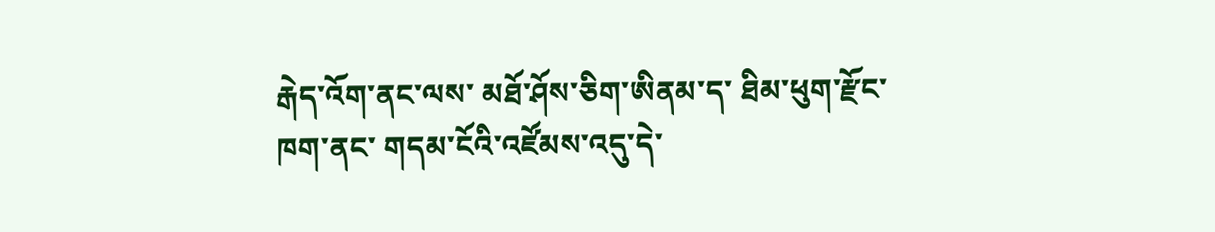རྒེད་འོག་ནང་ལས་ མཐོ་ཤོས་ཅིག་ཨིནམ་ད་ ཐིམ་ཕུག་རྫོང་ཁག་ནང་ གདམ་ངོའི་འཛོམས་འདུ་དེ་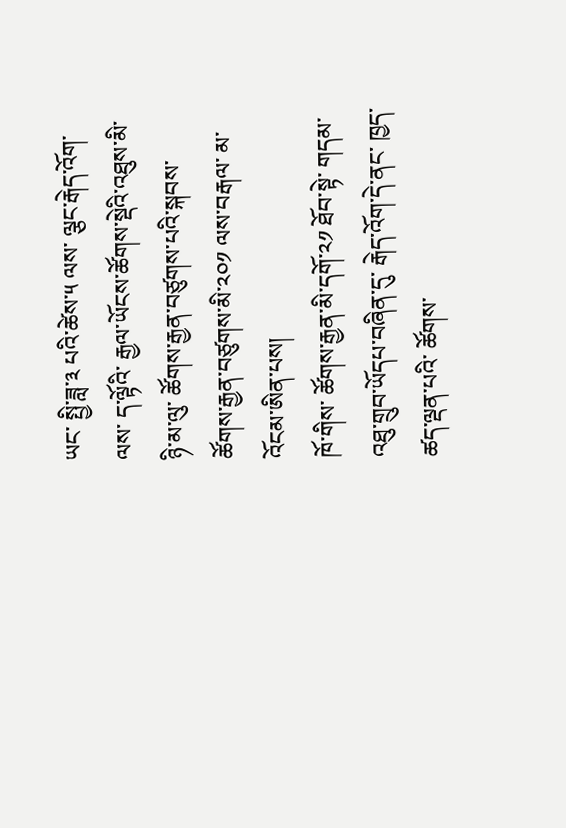ཡང་ སྤྱི་ཟླ་༣ པའི་ཚེས་༥ ལས་ ལྕང་རྒེད་འོག་ལས་ ད་ལྟོའི་ རྒྱལ་ཡོངས་ཚོགས་སྡེའི་འཐུས་མི་ ཉི་མ་ལུ་ ཚོགས་རྒྱན་བཙུགས་པའི་སྐབས་ ཚོགས་རྒྱན་བཙུགས་མི་༢༠༡ ལས་བརྒལ་ མ་འོངམ་ཨིན་པས།
ཁོ་གིས་ ཚོགས་རྒྱན་མི་དགོ་༢༡ ཐོབ་སྟེ་ གདམ་འཐུ་གྲུབ་ཡོདཔ་བཞིན་དུ་ རྒེད་འོག་དེ་ནང་ ཁྱད་ཚད་ལྡན་པའི་ ཚོགས་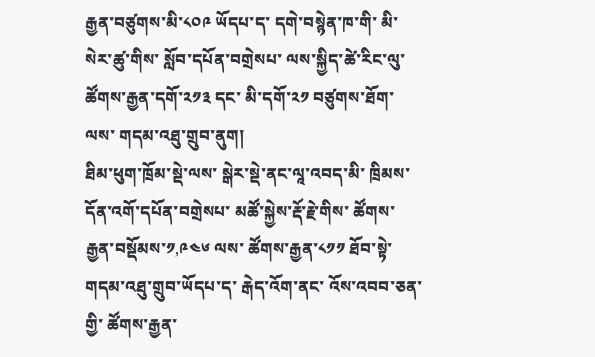རྒྱན་བཙུགས་མི་༨༠༩ ཡོདཔ་ད་ དགེ་བསྙེན་ཁ་གི་ མི་སེར་ཚུ་གིས་ སློབ་དཔོན་བགྲེསཔ་ ལས་སྐྱིད་ཚེ་རིང་ལུ་ ཚོགས་རྒྱན་དགོ་༢༡༣ དང་ མི་དགོ་༢༡ བཙུགས་ཐོག་ལས་ གདམ་འཐུ་གྲུབ་ནུག།
ཐིམ་ཕུག་ཁྲོམ་སྡེ་ལས་ སྒེར་སྡེ་ནང་ལཱ་འབད་མི་ ཁྲིམས་དོན་འགོ་དཔོན་བགྲེསཔ་ མཚོ་སྐྱེས་རྡོ་རྗེ་གིས་ ཚོགས་རྒྱན་བསྡོམས་༡,༩༤༦ ལས་ ཚོགས་རྒྱན་༨༡༡ ཐོབ་སྟེ་ གདམ་འཐུ་གྲུབ་ཡོདཔ་ད་ རྒེད་འོག་ནང་ འོས་འབབ་ཅན་གྱི་ ཚོགས་རྒྱན་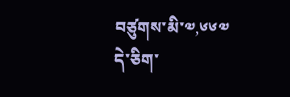བཙུགས་མི་༧,༦༦༧ དེ་ཅིག་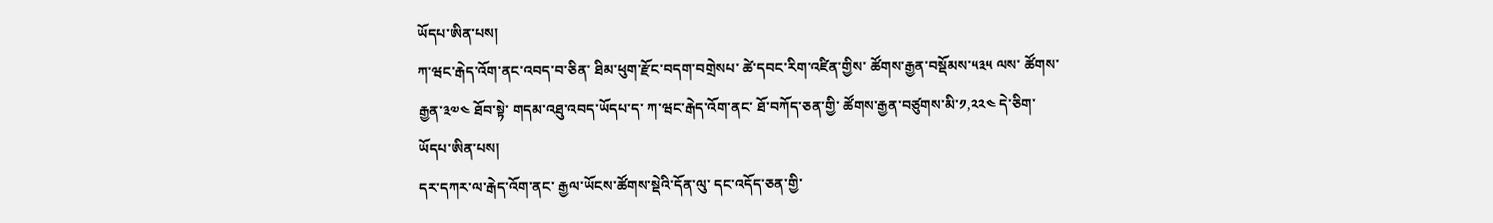ཡོདཔ་ཨིན་པས།
ཀ་ཝང་རྒེད་འོག་ནང་འབད་བ་ཅིན་ ཐིམ་ཕུག་རྫོང་བདག་བགྲེསཔ་ ཚེ་དབང་རིག་འཛིན་གྱིས་ ཚོགས་རྒྱན་བསྡོམས་༥༣༥ ལས་ ཚོགས་རྒྱན་༣༧༤ ཐོབ་སྟེ་ གདམ་འཐུ་འབད་ཡོདཔ་ད་ ཀ་ཝང་རྒེད་འོག་ནང་ ཐོ་བཀོད་ཅན་གྱི་ ཚོགས་རྒྱན་བཙུགས་མི་༡,༢༢༤ དེ་ཅིག་ ཡོདཔ་ཨིན་པས།
དར་དཀར་ལ་རྒེད་འོག་ནང་ རྒྱལ་ཡོངས་ཚོགས་སྡེའི་དོན་ལུ་ དང་འདོད་ཅན་གྱི་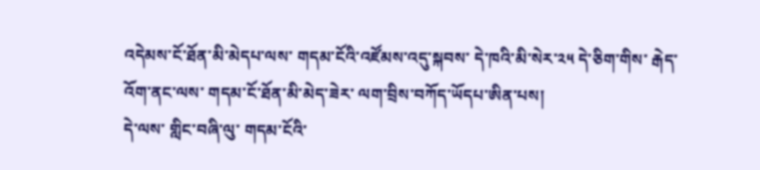འདེམས་ངོ་ཐོན་མི་མེདཔ་ལས་ གདམ་ངོའི་འཛོམས་འདུ་སྐབས་ དེ་ཁའི་མི་སེར་༢༥ དེ་ཅིག་གིས་ རྒེད་འོག་ནང་ལས་ གདམ་ངོ་ཐོན་མི་མེད་ཟེར་ ལག་བྲིས་བཀོད་ཡོདཔ་ཨིན་པས།
དེ་ལས་ གླིང་བཞི་ལུ་ གདམ་ངོའི་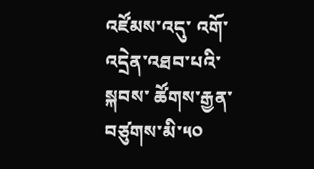འཛོམས་འདུ་ འགོ་འདྲེན་འཐབ་པའི་སྐབས་ ཚོགས་རྒྱན་བཙུགས་མི་༥༠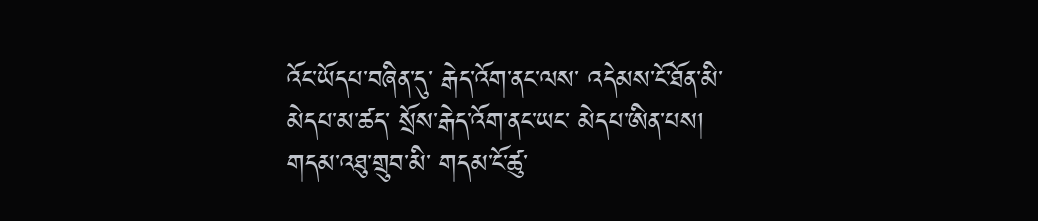འོང་ཡོདཔ་བཞིན་དུ་ རྒེད་འོག་ནང་ལས་ འདེམས་ངོ་ཐོན་མི་མེདཔ་མ་ཚད་ སྲོས་རྒེད་འོག་ནང་ཡང་ མེདཔ་ཨིན་པས།
གདམ་འཐུ་གྲུབ་མི་ གདམ་ངོ་ཚུ་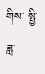གིས་ སྤྱི་ཟླ་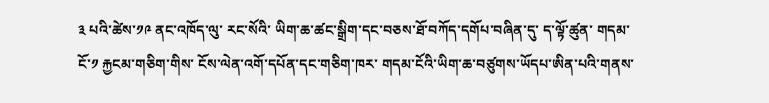༣ པའི་ཚེས་༡༩ ནང་འཁོད་ལུ་ རང་སོའི་ ཡིག་ཆ་ཚང་སྒྲིག་དང་བཅས་ཐོ་བཀོད་དགོཔ་བཞིན་དུ་ ད་ལྟོ་ཚུན་ གདམ་ངོ་༡ རྐྱངམ་གཅིག་གིས་ ངོས་ལེན་འགོ་དཔོན་དང་གཅིག་ཁར་ གདམ་ངོའི་ཡིག་ཆ་བཙུགས་ཡོདཔ་ཨིན་པའི་གནས་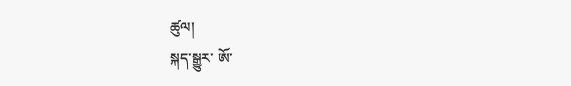ཚུལ།
སྐད་སྒྱུར་ ཨོ་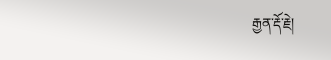རྒྱན་རྡོ་རྗེ།